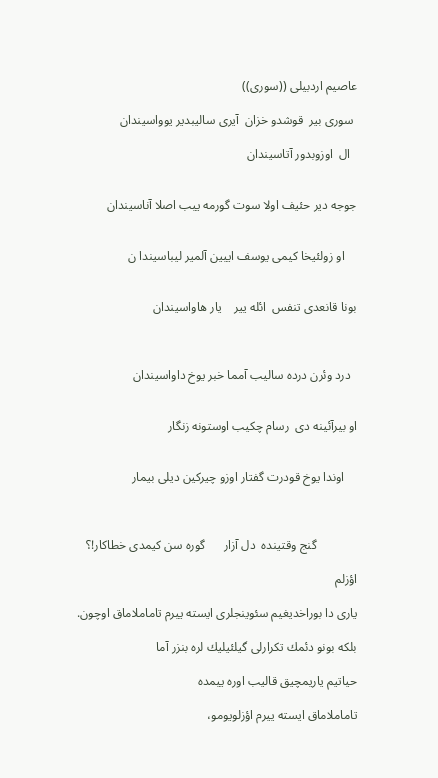عاصیم اردبیلی ((سوری))

 سوری بیر  قوشدو خزان  آیری سالیبدیر یوواسیندان

  ال  اوزوبدور آتاسیندان


جوجه دیر حئیف اولا سوت گورمه ییب اصلا آناسیندان


    او زولئیخا کیمی یوسف اییین آلمیر لیباسیندا ن


بونا قانعدی تنفس  ائله ییر    یار هاواسیندان



  درد وئرن درده سالیب آمما خبر یوخ داواسیندان


او بیرآئینه دی  رسام چکیب اوستونه زنگار


    اوندا یوخ قودرت گفتار اوزو چیرکین دیلی بیمار



             گنج وقتینده  دل آزار      گوره سن کیمدی خطاکار!؟

اؤزلم

يارى دا بوراخديغيم سئوينجلرى ايسته ييرم تاماملاماق اوچون.

بلكه بونو دئمك تكرارلى گيلئيليك لره بنزر آما

حياتيم ياريمچيق قاليب اوره ييمده

تاماملاماق ايسته ييرم اؤزلويومو،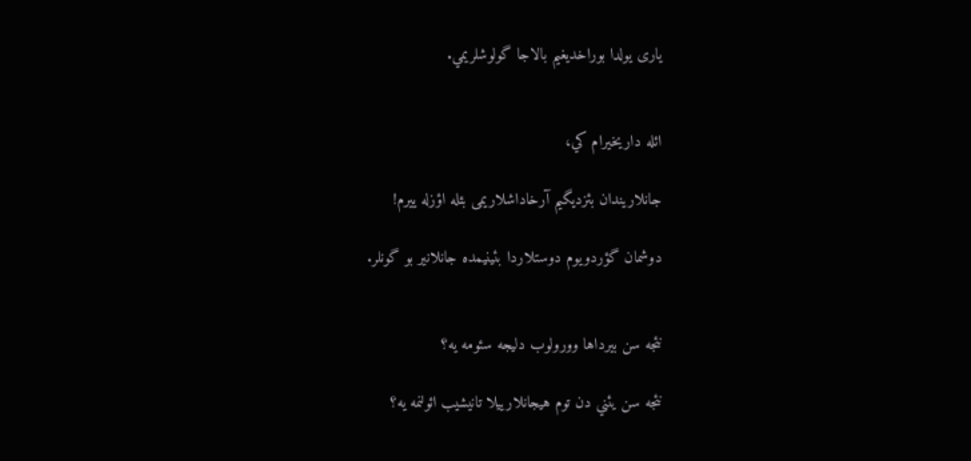يارى يولدا بوراخديغيم بالاجا گولوشلريمي.


ائله داريخيرام كي،

جانلاريندان بئزديگيم آرخاداشلاريمى بئله اؤزله ييرم!

دوشمان گؤردويوم دوستلاردا بئينيمده جانلانير بو گونلر.


نئجه سن بيرداها وورولوب دليجه سئومه يه؟

نئجه سن يئني دن توم هيجانلارييلا تانيشيب ائولنمه يه؟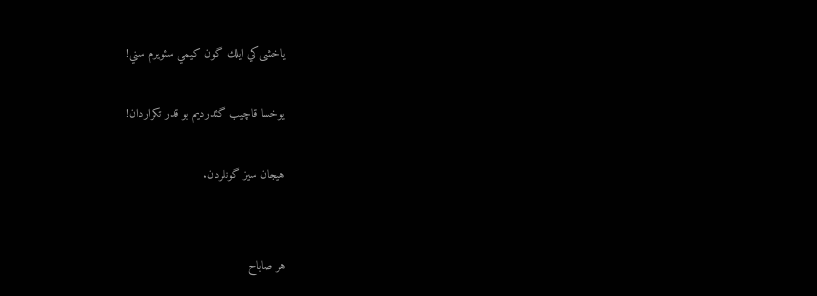ياخشى‌كي ايلك گون كيمي سئويرم سني!

يوخسا قاچيب گئدرديم بو قدر تكراردان!

هيجان سيز گونلردن.


هر صاباح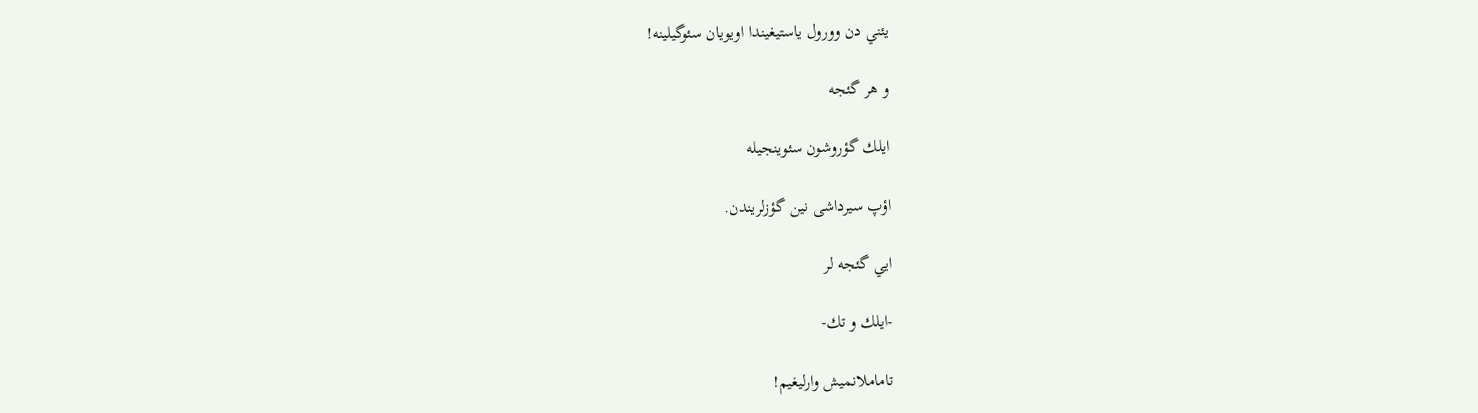يئني دن وورول ياستيغيندا اويويان سئوگيلينه!

و هر گئجه

ايلك گؤروشون سئوينجيله

اؤپ سيرداشى‌ نين گؤزلريندن.

ايي گئجه لر

-ايلك و تك-

تاماملانميش وارليغيم!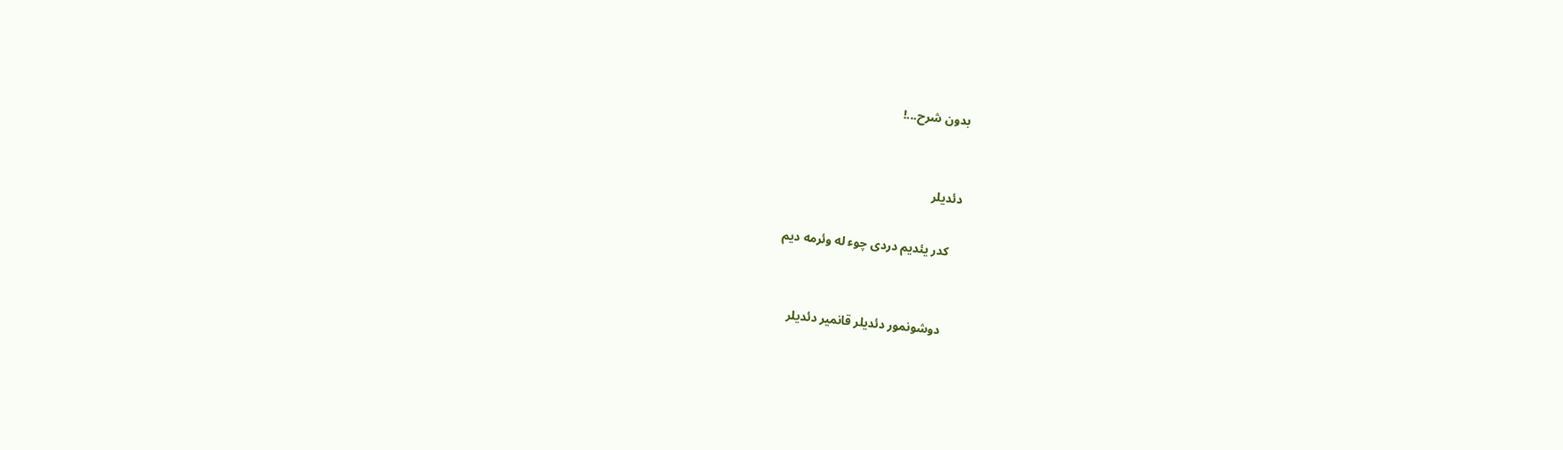بدون شرح...!


دئدیلر

   کدر یئدیم دردی چوء له وئرمه دیم


   دوشونمور دئدیلر قانمیر دئدیلر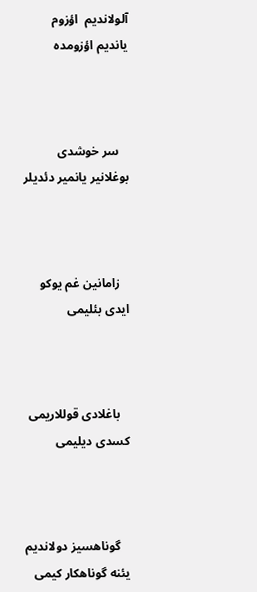آلولاندیم  اؤزوم یاندیم اؤزومده



   سر خوشدی بوغلانیر یانمیر دئدیلر



   زامانین غم یوکو ایدی بئلیمی



   باغلادی قوللاریمی کسدی دیلیمی



   گوناهسیز دولاندیم یئنه گوناهکار کیمی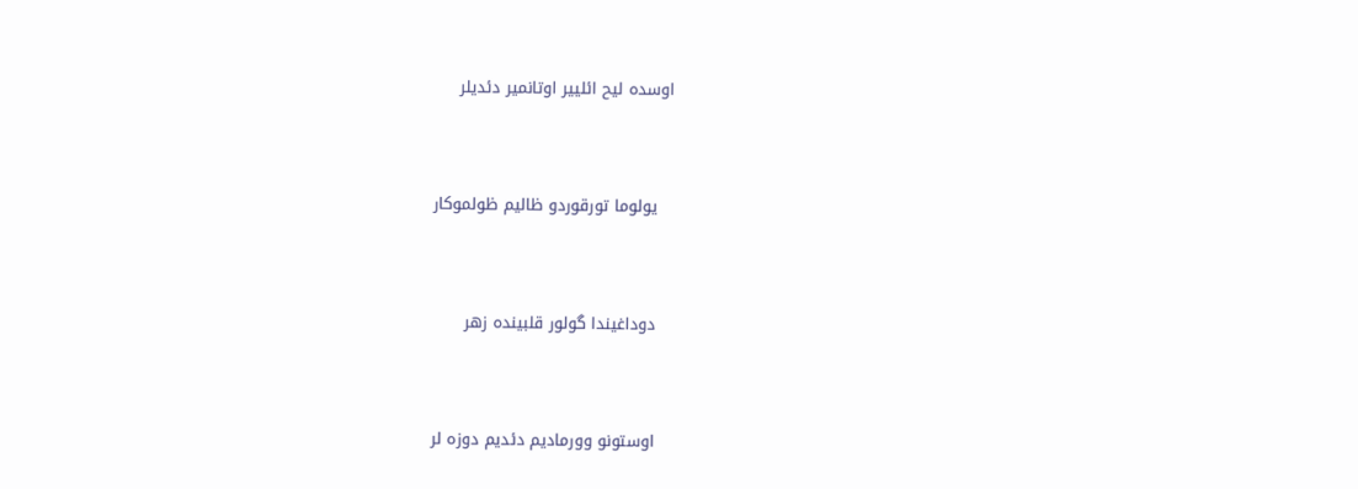اوسده لیح ائلییر اوتانمیر دئدیلر



   یولوما تورقوردو ظالیم ظولموکار



   دوداغیندا گولور قلبینده زهر



   اوستونو وورمادیم دئدیم دوزه لر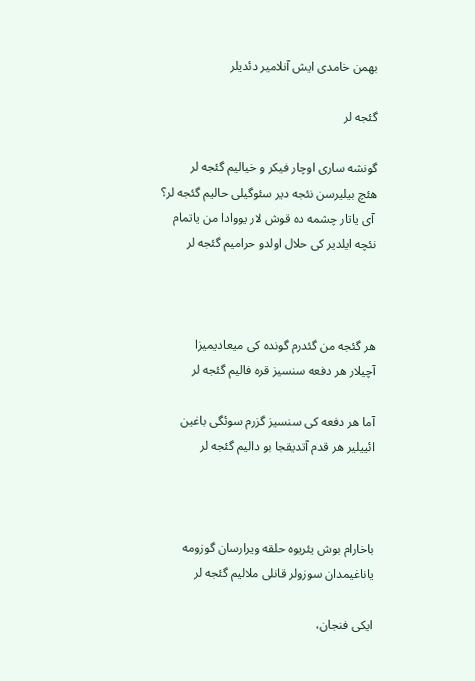بهمن خامدی ایش آنلامیر دئدیلر

گئجه لر

گونشه ساری اوچار فیکر و خیالیم گئجه لر
هئچ بیلیرسن نئجه دیر سئوگیلی حالیم گئجه لر؟
 آی یاتار چشمه ده قوش لار یووادا من یاتمام
نئچه ایلدیر کی حلال اولدو حرامیم گئجه لر



هر گئجه من گئدرم گونده کی میعادیمیزا
آچیلار هر دفعه سنسیز قره فالیم گئجه لر

آما هر دفعه کی سنسیز گزرم سوئگی باغین
ائییلیر هر قدم آتدیقجا بو دالیم گئجه لر



باخارام بوش یئریوه حلقه ویرارسان گوزومه
یاناغیمدان سوزولر قانلی ملالیم گئجه لر

ایکی فنجان،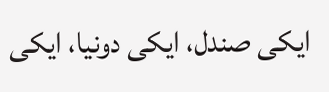ایکی صندل، ایکی دونیا، ایکی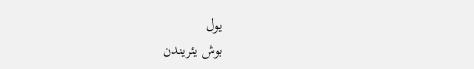یول
بوش یئریندن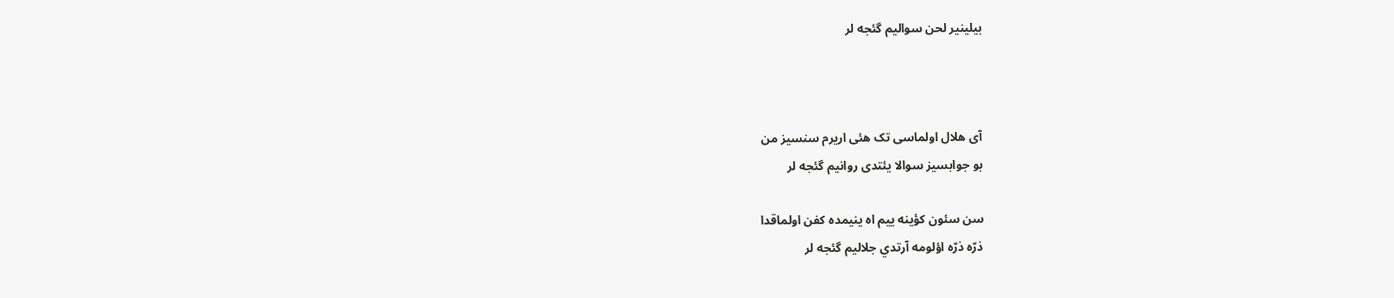بیلینیر لحن سوالیم گئجه لر



آی هلال اولماسی تک هئی اریرم سنسیز من
بو جوابسیز سوالا یئتدی روانیم گئجه لر

سن سئون كؤينه ييم اه ينيمده كفن اولماقدا
ذرّه ذرّه اؤلومه آرتدي جلاليم گئجه لر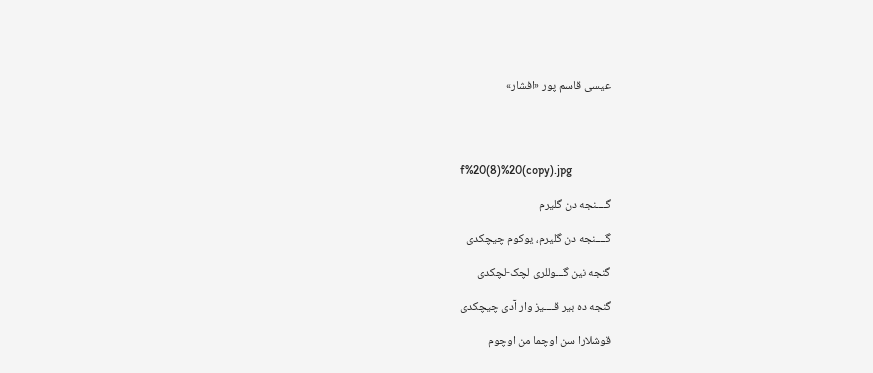عیسی قاسم پور «افشار»




f%20(8)%20(copy).jpg

گــــنجه دن گلیرم

گــــنجه دن گلیرم، یوکوم چیچکدی

گنجه نین گـــوللری لچک-لچکدی

گنجه ده بیر قــــیز وار آدی چیچکدی

قوشلارا سن اوچما من اوچوم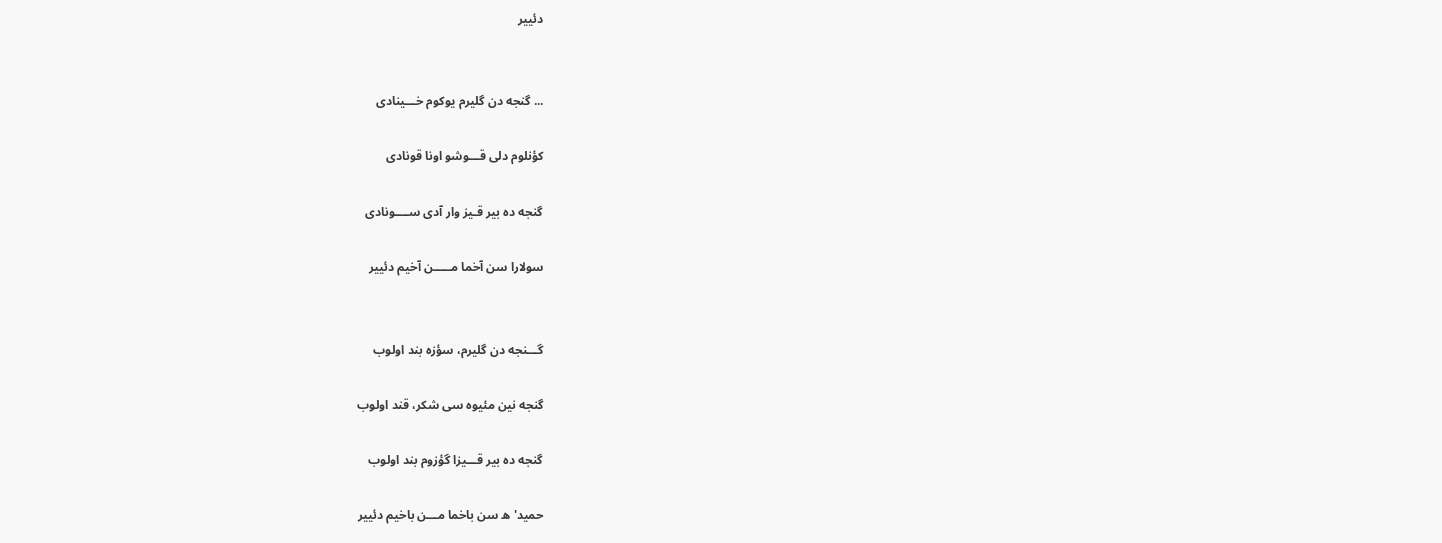دئییر


... گنجه دن گلیرم یوکوم خـــینادی

کؤنلوم دلی قـــوشو اونا قونادی

گنجه ده بیر قـیز وار آدی ســــونادی

سولارا سن آخما مـــــن آخیم دئییر


گـــنجه دن گلیرم، سؤزه بند اولوب

گنجه نین مئیوه سی شکر، قند اولوب

گنجه ده بیر قـــیزا گؤزوم بند اولوب

حمید'ه سن باخما مـــن باخیم دئییر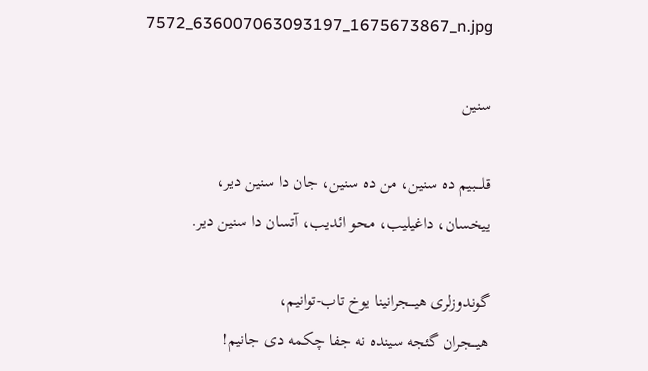7572_636007063093197_1675673867_n.jpg

سنین

قلــــبیم ده سنین، من ده سنین، جان دا سنین دیر،
ییخسان، داغیلیب، محو ائدیب، آتسان دا سنین دیر.

گوندوزلری هیـــجرانینا یوخ تاب-توانیم،
هیـــجران گئجه سینده نه جفا چکمه دی جانیم!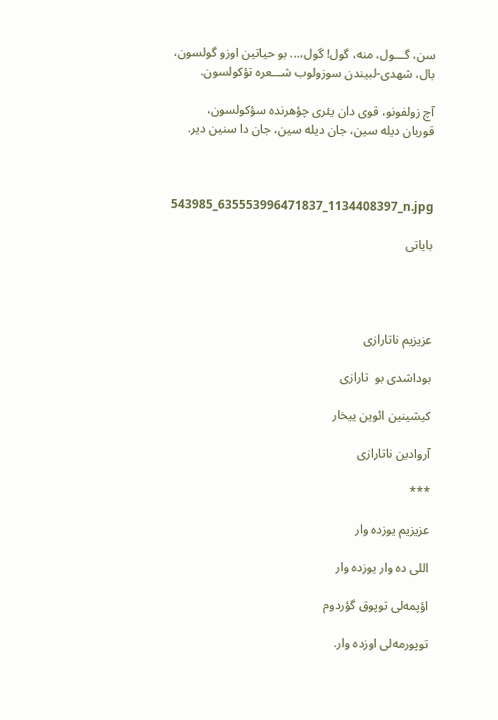سن، گـــول، منه، گول! گول،... بو حیاتین اوزو گولسون،
بال، شهدی-لبیندن سوزولوب شـــعره تؤكولسون.

آچ زولفونو، قوی دان یئری چؤهرنده سؤكولسون،
قوربان دیله سین، جان دیله سین، جان دا سنین دیر.



543985_635553996471837_1134408397_n.jpg

بایاتی




عزیزیم ناتارازی

بوداشدی بو  تارازی

كیشینین ائوین ییخار

آروادین ناتارازی

***

عزیزیم یوزده وار

اللی ده وار یوزده وار

اؤپمه‌لی توپوق گؤردوم

توپورمه‌لی اوزده وار.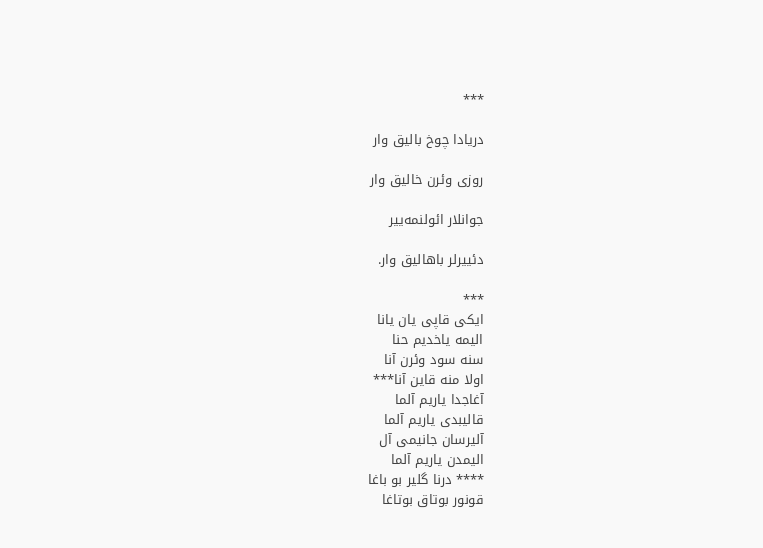***

دریادا چوخ بالیق وار

روزی وئرن خالیق وار

جوانلار ائولنمه‌ییر

دئییرلر باهالیق وار.

***
ایکی قاپی یان یانا
الیمه یاخدیم حنا
سنه سود وئرن آنا
اولا منه قاین آنا***
آغاجدا یاریم آلما
قالیبدی یاریم آلما
آلیرسان جانیمی آل
الیمدن یاریم آلما
**** درنا گلیر بو باغا
قونور بوتاق بوتاغا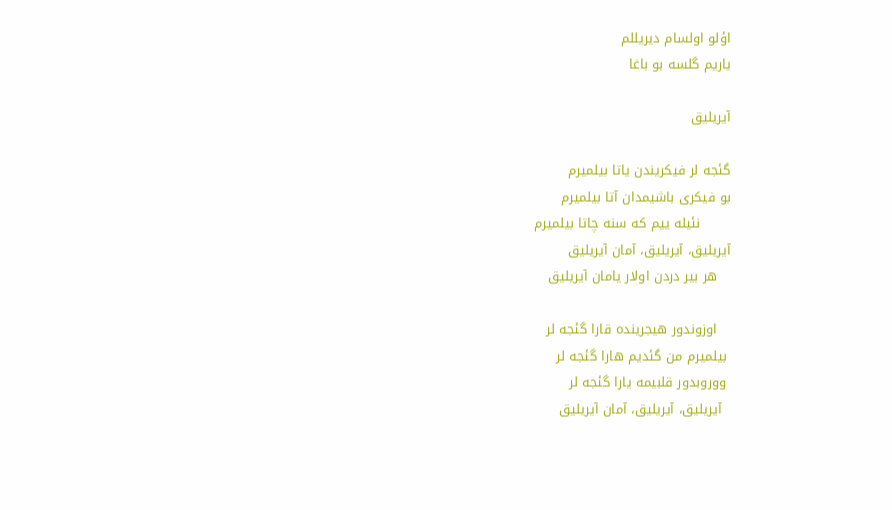اؤلو اولسام دیریللم
یاریم گلسه بو باغا

آیریلیق

گئجه لر فیکریندن یاتا بیلمیرم
بو فیکری باشیمدان آتا بیلمیرم
       نئیله ییم که سنه چاتا بیلمیرم
آیریلیق، آیریلیق، آمان آیریلیق
   هر بیر دردن اولار یامان آیریلیق

   اوزوندور هیجرینده قارا گئجه لر
 بیلمیرم من گئدیم هارا گئجه لر
 ووروبدور قلبیمه یارا گئجه لر
  آیریلیق، آیریلیق، آمان آیریلیق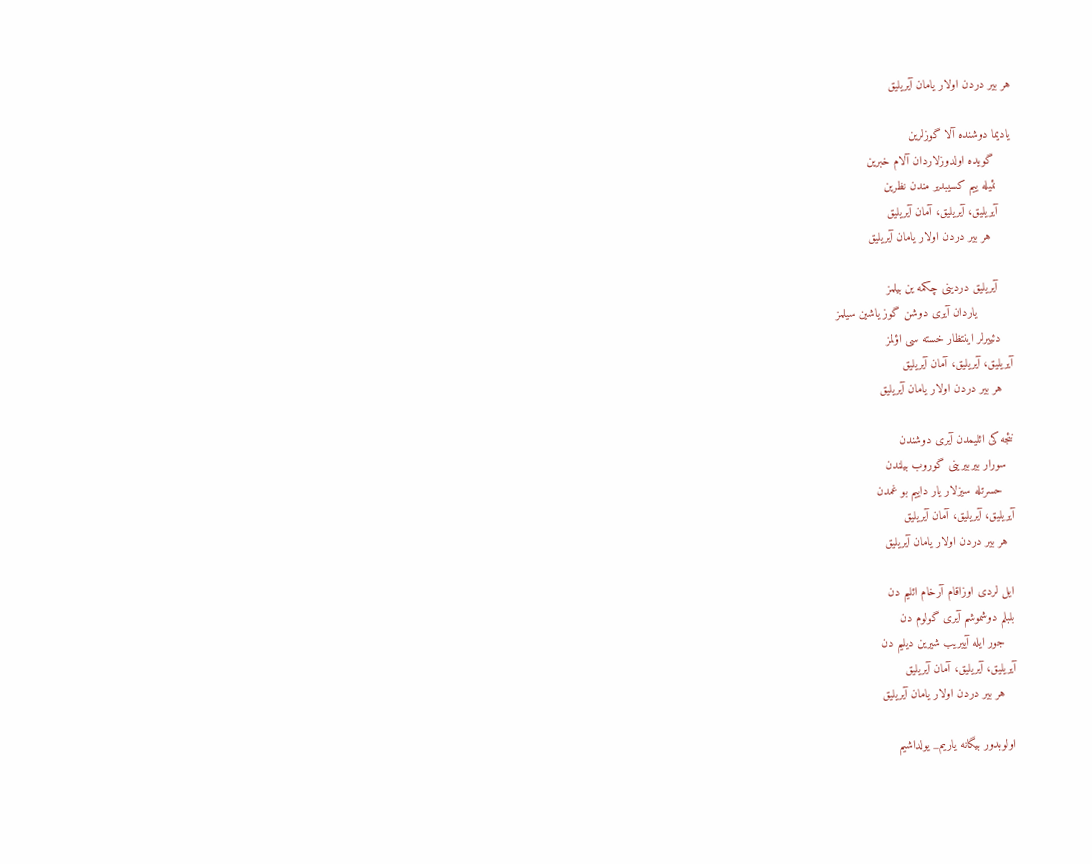هر بیر دردن اولار یامان آیریلیق

یادیما دوشنده آلا گوزلرین
     گویده اولدوزلاردان آلام خبرین
    نئیله ییم کسیبدیر مندن نظرین
    آیریلیق، آیریلیق، آمان آیریلیق
      هر بیر دردن اولار یامان آیریلیق

    آیریلیق دردینی چکمه ین بیلمز
          یاردان آیری دوشن گوز یاشین سیلمز
   دئییرلر اینتظار خسته سی اؤلمز
آیریلیق، آیریلیق، آمان آیریلیق
   هر بیر دردن اولار یامان آیریلیق

نئجه کی ائلیمدن آیری دوشندن
  سورار بیربیرینی گوروب بیلندن
   حسرتله سیزلار یار داییم بو غمدن
آیریلیق، آیریلیق، آمان آیریلیق
  هر بیر دردن اولار یامان آیریلیق

ایل لردی اوزاقام آرخام ائلیم دن
بلبلم دوشموشم آیری گولوم دن
   جور ایله آییریب شیرین دیلیم دن
آیریلیق، آیریلیق، آمان آیریلیق
   هر بیر دردن اولار یامان آیریلیق

اولوبدور بیگانه یاریم_ یولداشیم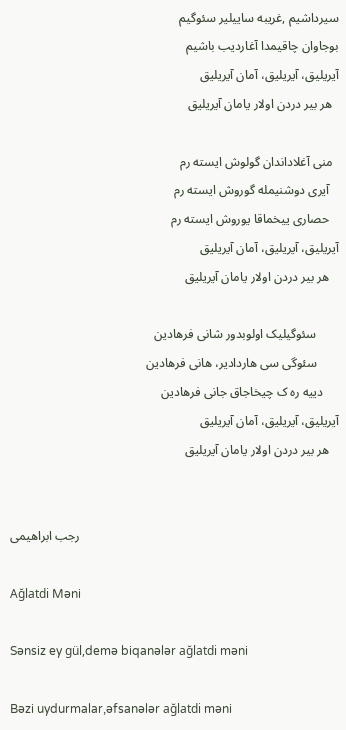سیرداشیم ,غریبه ساییلیر سئوگیم
بوجاوان چاقیمدا آغاردیب باشیم
آیریلیق، آیریلیق، آمان آیریلیق
  هر بیر دردن اولار یامان آیریلیق

  منی آغلاداندان گولوش ایسته رم
   آیری دوشنیمله گوروش ایسته رم
   حصاری ییخماقا یوروش ایسته رم
آیریلیق، آیریلیق، آمان آیریلیق
   هر بیر دردن اولار یامان آیریلیق

       سئوگیلیک اولوبدور شانی فرهادین
       سئوگی سی هاردادیر، هانی فرهادین
     دییه ره ک چیخاجاق جانی فرهادین
آیریلیق، آیریلیق، آمان آیریلیق
   هر بیر دردن اولار یامان آیریلیق


                                                                                   رجب ابراهیمی

Ağlatdi Məni

Sənsiz ey gül,demə biqanələr ağlatdi məni

Bəzi uydurmalar,əfsanələr ağlatdi məni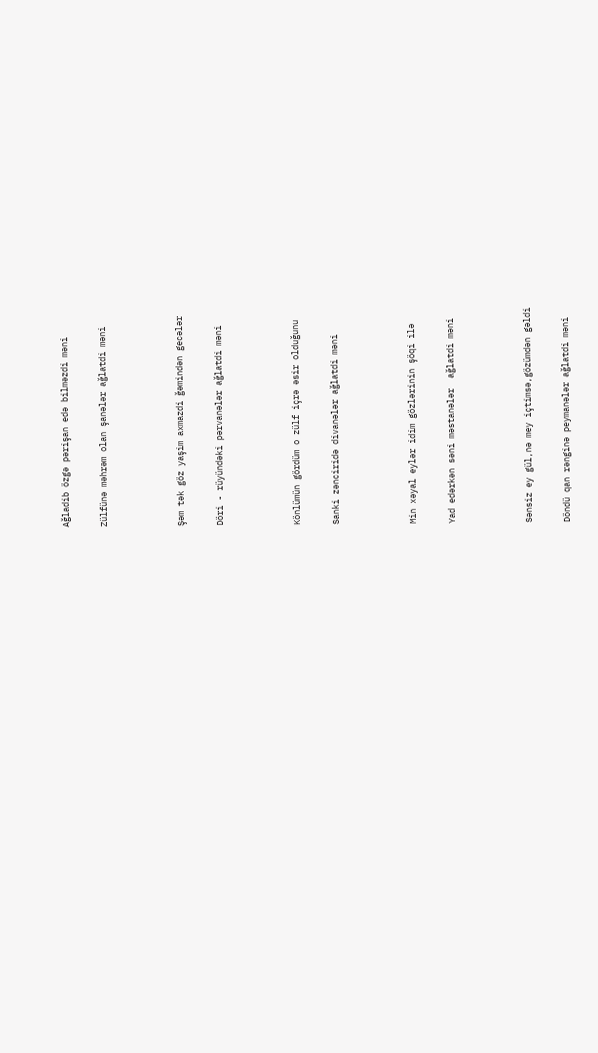Ağladib özgə pərişan edə bilməzdi məni

Zülfünə məhrəm olan şanələr ağlatdi məni



Şəm tək göz yaşim axmazdi ğəmindən gecələr

Döri - rüyündəki pərvanələr ağlatdi məni



Könlümün gördüm o zülf içrə əsir olduğunu

Sanki zənciridə divanələr ağlatdi məni



Min xəyal eylər idim gözlərinin şöqi ilə

Yad edərkən səni məstanələr  ağlatdi məni



Sənsiz ey gül,nə mey içtimsə,gözümdən gəldi

Döndü qan rənginə peymanələr ağlatdi məni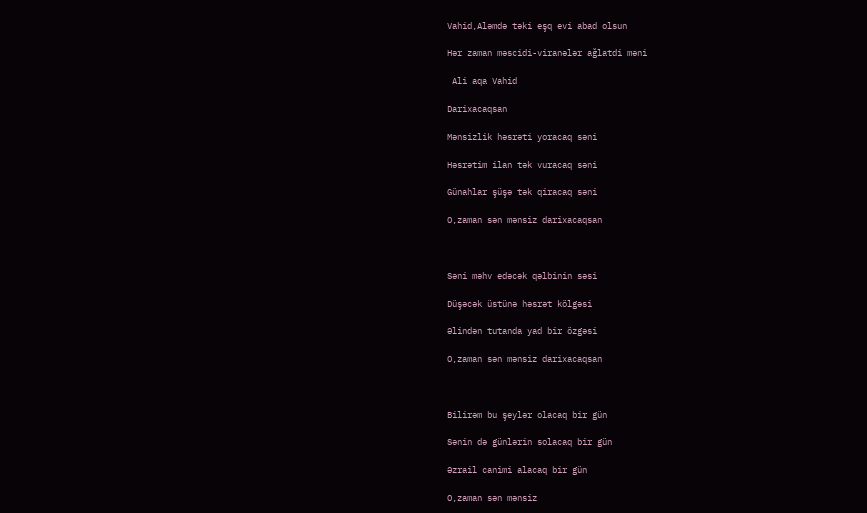Vahid,Aləmdə təki eşq evi abad olsun

Hər zaman məscidi-viranələr ağlatdi məni

 Ali aqa Vahid

Darixacaqsan

Mənsizlik həsrəti yoracaq səni

Həsrətim ilan tək vuracaq səni

Günahlar şüşə tək qiracaq səni

O,zaman sən mənsiz darixacaqsan



Səni məhv edəcək qəlbinin səsi

Düşəcək üstünə həsrət kölgəsi

Əlindən tutanda yad bir özgəsi

O,zaman sən mənsiz darixacaqsan



Bilirəm bu şeylər olacaq bir gün

Sənin də günlərin solacaq bir gün

Əzrail canimi alacaq bir gün

O,zaman sən mənsiz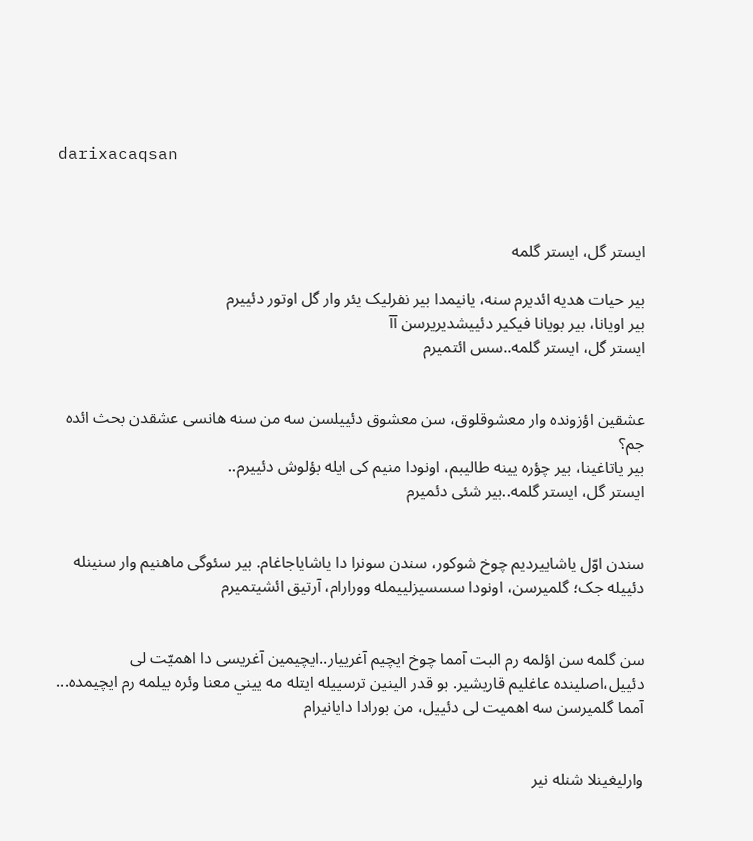darixacaqsan



ایستر گل، ایستر گلمه

بیر حیات هدیه ائدیرم سنه، یانیمدا بیر نفرلیک یئر وار گل اوتور دئییرم
بیر اویانا، بیر بویانا فیکیر دئییشدیریرسن آآ
ایستر گل، ایستر گلمه..سس ائتمیرم


عشقین اؤزونده وار معشوقلوق، سن معشوق دئییلسن سه من سنه هانسی عشقدن بحث ائده جم؟
بیر یاتاغینا، بیر چؤره یینه طالیبم، اونودا منیم کی ایله بؤلوش دئییرم..
ایستر گل، ایستر گلمه..بیر شئی دئمیرم


سندن اوّل یاشاییردیم چوخ شوکور، سندن سونرا دا یاشایاجاغام. بیر سئوگی ماهنیم وار سنینله دئییله جک؛ گلمیرسن، اونودا سسسیزلییمله وورارام، آرتیق ائشیتمیرم


سن گلمه سن اؤلمه رم البت آمما چوخ ایچیم آغرییار..ایچیمین آغریسی دا اهمیّت لی دئییل،اصلینده عاغليم قاریشیر. بو قدر الینین ترسييله ايتله مه ييني معنا وئره بیلمه رم ایچیمده... آمما گلمیرسن سه اهمیت لی دئييل، من بورادا دایانیرام


وارلیغینلا شنله نير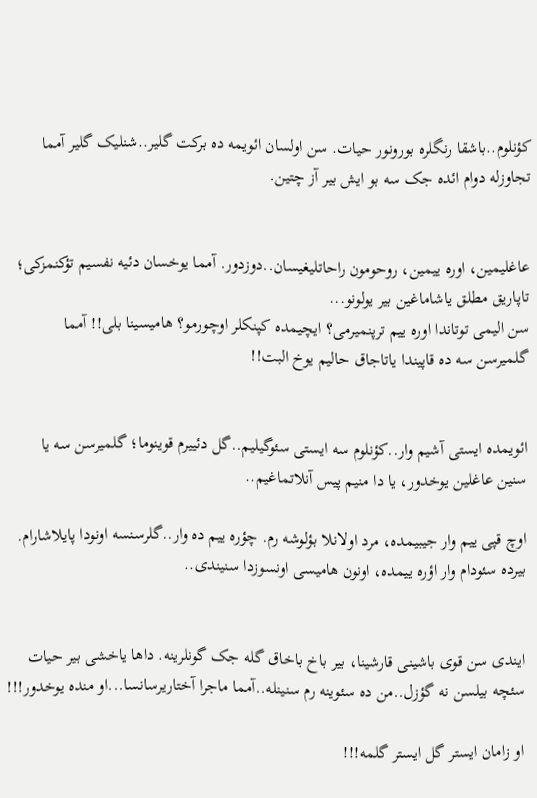کؤنلوم..باشقا رنگلره بورونور حیات. سن اولسان ائویمه ده برکت گلیر..شنلیک گلیر آمما تجاوزله دوام ائده جک سه بو ایش بیر آز چتین.


عاغلیمین، اوره ييمين، روحومون راحاتلیغیسان..دوزدور. آمما یوخسان دئیه نفسیم تؤکنمزکی؛ تاپاریق مطلق یاشاماغین بیر یولونو...
سن الیمی توتاندا اوره ییم ترپنمیرمی؟ ایچیمده کپنکلر اوچورمو؟ هامیسینا بلی!! آمما گلمیرسن سه ده قاپیندا یاتاجاق حالیم یوخ البت!!


ائویمده ایستی آشیم وار..کؤنلوم سه ایستی سئوگیلیم..گل دئییرم قوینوما؛ گلمیرسن سه یا سنین عاغلین یوخدور، یا دا منیم پیس آنلاتماغیم..

اوچ قپی ییم وار جیبیمده، مرد اولانلا بؤلوشه رم. چؤره ییم ده وار..گلرسنسه اونودا پایلاشارام. بیرده سئودام وار اؤره ییمده، اونون هامیسی اونسوزدا سنیندی..


ایندی سن قوی باشینی قارشینا، بیر باخ باخاق گله جک گونلرينه. داها یاخشی بیر حیات سئچه بیلسن نه گؤزل..من ده سئوینه رم سنینله..آمما ماجرا آختاریرسانسا...او منده یوخدور!!!

او زامان ایستر گل ایستر گلمه!!!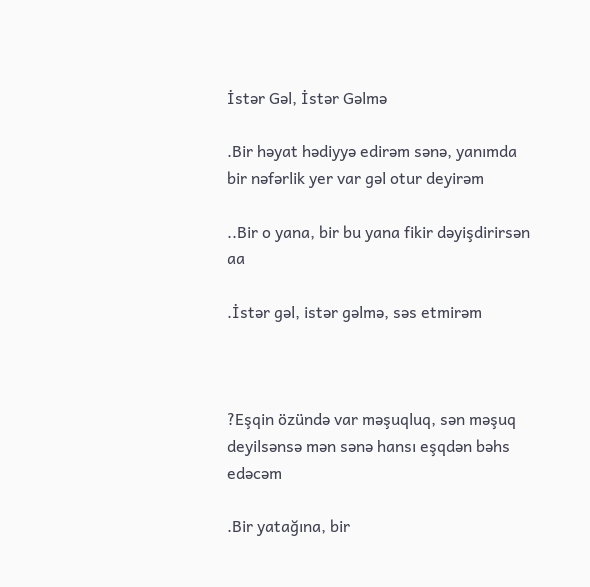İstər Gəl, İstər Gəlmə

.Bir həyat hədiyyə edirəm sənə, yanımda bir nəfərlik yer var gəl otur deyirəm

..Bir o yana, bir bu yana fikir dəyişdirirsən aa

.İstər gəl, istər gəlmə, səs etmirəm



?Eşqin özündə var məşuqluq, sən məşuq deyilsənsə mən sənə hansı eşqdən bəhs edəcəm

.Bir yatağına, bir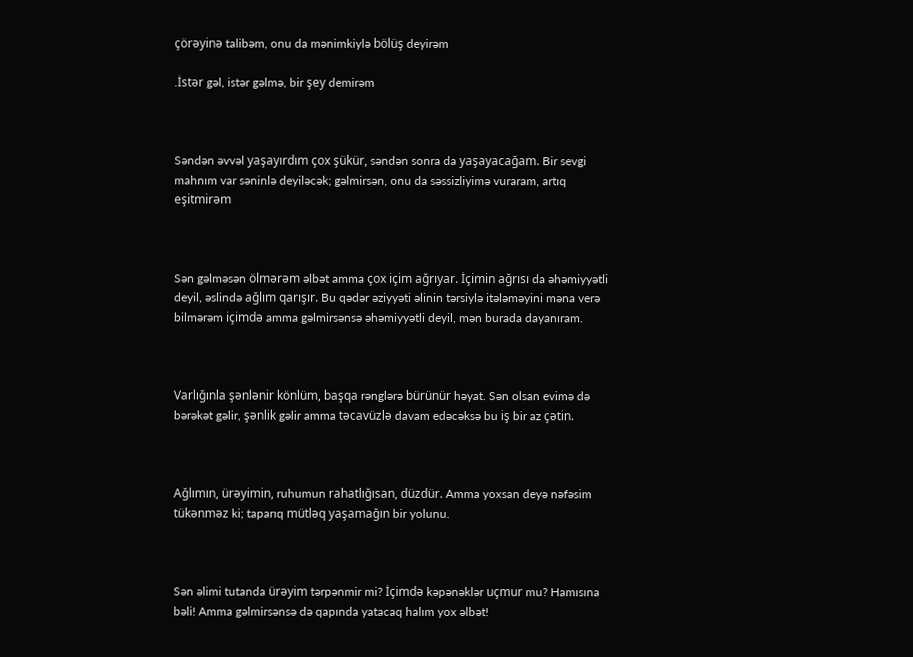çörəyinə talibəm, onu da mənimkiylə bölüş deyirəm

.İstər gəl, istər gəlmə, bir şey demirəm



Səndən əvvəl yaşayırdım çox şükür, səndən sonra da yaşayacağam. Bir sevgi mahnım var səninlə deyiləcək; gəlmirsən, onu da səssizliyimə vuraram, artıq eşitmirəm



Sən gəlməsən ölmərəm əlbət amma çox içim ağrıyar. İçimin ağrısı da əhəmiyyətli deyil, əslində ağlım qarışır. Bu qədər əziyyəti əlinin tərsiylə itələməyini məna verə bilmərəm içimdə amma gəlmirsənsə əhəmiyyətli deyil, mən burada dayanıram.



Varlığınla şənlənir könlüm, başqa rənglərə bürünür həyat. Sən olsan evimə də bərəkət gəlir, şənlik gəlir amma təcavüzlə davam edəcəksə bu iş bir az çətin.



Ağlımın, ürəyimin, ruhumun rahatlığısan, düzdür. Amma yoxsan deyə nəfəsim tükənməz ki; taparıq mütləq yaşamağın bir yolunu.



Sən əlimi tutanda ürəyim tərpənmir mi? İçimdə kəpənəklər uçmur mu? Hamısına bəli! Amma gəlmirsənsə də qapında yatacaq halım yox əlbət!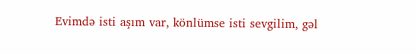Evimdə isti aşım var, könlümse isti sevgilim, gəl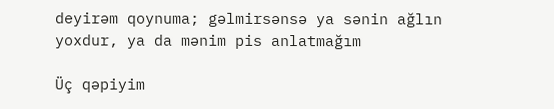deyirəm qoynuma; gəlmirsənsə ya sənin ağlın yoxdur, ya da mənim pis anlatmağım

Üç qəpiyim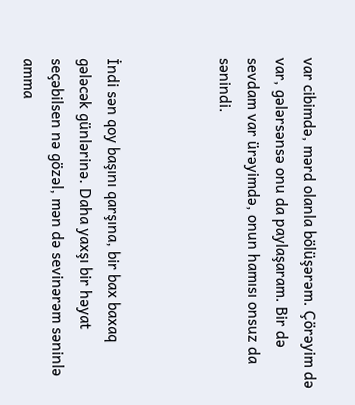var cibimdə, mərd olanla bölüşərəm. Çörəyim də var, gələrsənsə onu da paylaşaram. Bir də sevdam var ürəyimdə, onun hamısı onsuz da sənindi.



İndi sən qoy başını qarşına, bir bax baxaq gələcək günlərinə. Daha yaxşı bir həyat seçəbilsen nə gözəl, mən də sevinərəm səninlə amma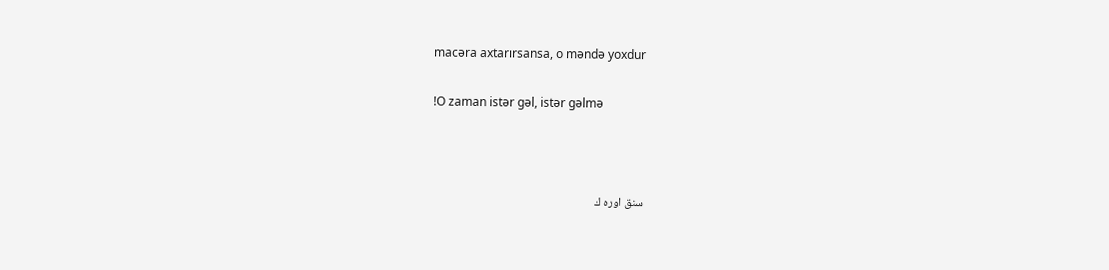macəra axtarırsansa, o məndə yoxdur

!O zaman istər gəl, istər gəlmə



سنق اوره ك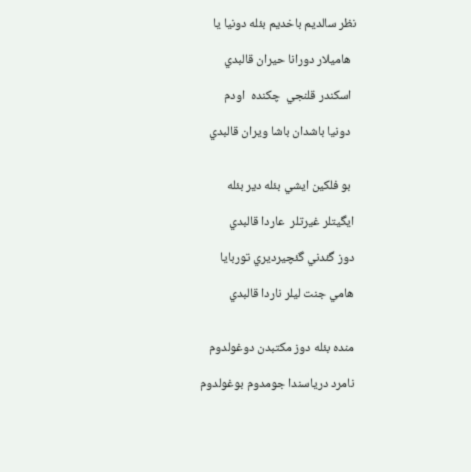نظر سالديم باخديم بئله دونيا يا

  هاميلار دورانا حيران قالبدي

  اسكندر قلنجي  چكنده  اودم

  دونيا باشدان باشا ويران قالبدي


  بو فلكين ايشي بئله دير بئله

 ايگيتلر غيرتلر  عاردا قالبدي

 دوز گئدني گئچيرديري توربايا

 هامي جنت ليلر ناردا قالبدي


 منده بئله دوز مكتبدن دوغولدوم

 نامرد درياسندا جومدوم بوغولدوم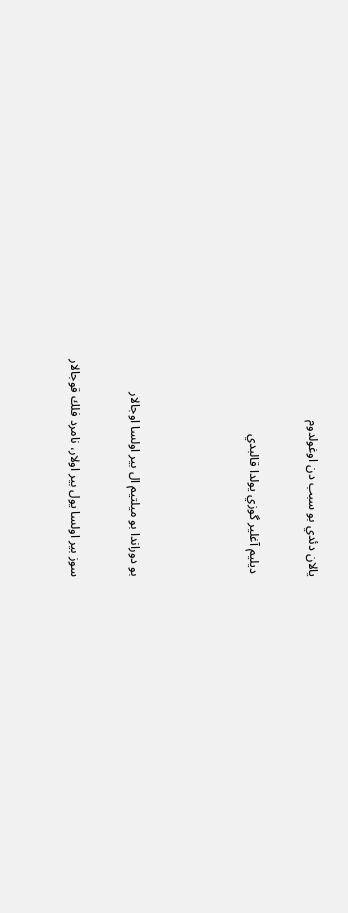يالان دئدي بو سبب دن اوغولدوم

 ديليم آغلير گوزي يولدا قالبدي



بو دوراندا بو ميلتيم ال بير اولسا اوجالار

سوز بير اولسا يول بير اولار، نامرد فلك قوجالار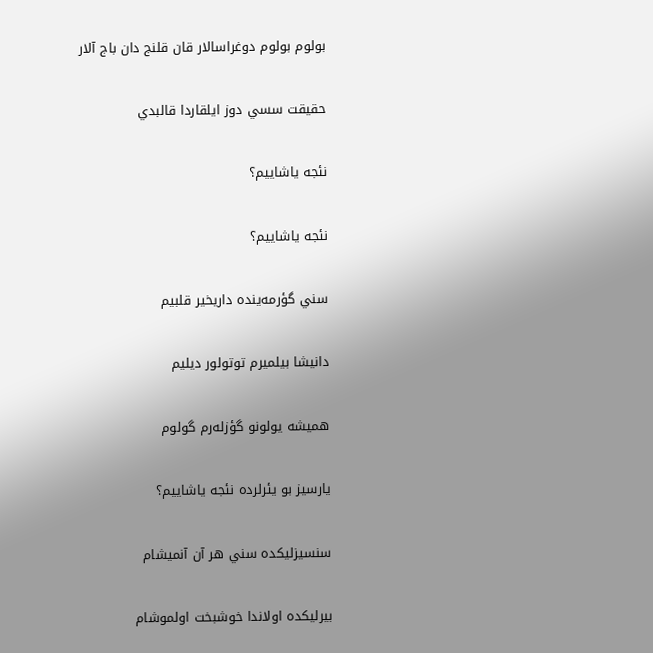بولوم بولوم دوغراسالار قان قلنج دان باج آلار

حقيقت سسي دوز ايلقاردا قالبدي

نئجه ياشاييم؟

نئجه ياشاييم؟

سني گؤرمه‌ينده داريخير قلبيم

دانيشا بيلميرم توتولور ديليم

هميشه يولونو گؤزله‌رم گولوم

يارسيز بو يئرلرده نئجه ياشاييم؟

سنسيزليكده سني هر آن آنميشام

بيرليكده اولاندا خوشبخت اولموشام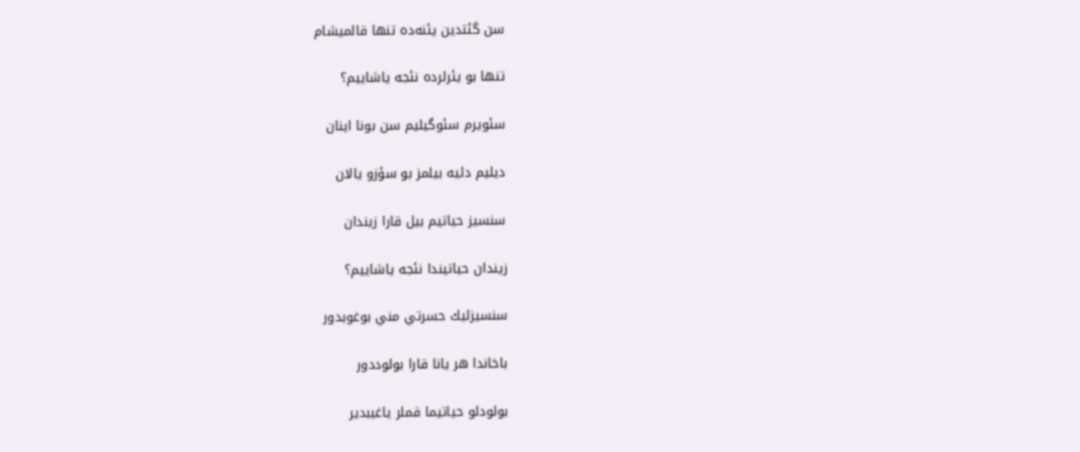سن گئتدين يئنه‌ده تنها قالميشام

تنها بو يئرلرده نئجه ياشاييم؟

سئويرم سئوگيليم سن بونا اينان

ديليم دئيه بيلمز بو سؤزو يالان

سنسيز حياتيم بيل قارا زيندان

زيندان حياتيندا نئجه ياشاييم؟

سنسيزليك حسرتي مني بوغوبدور

باخاندا هر يانا قارا بولوددور

بولودلو حياتيما قملر ياغيبدير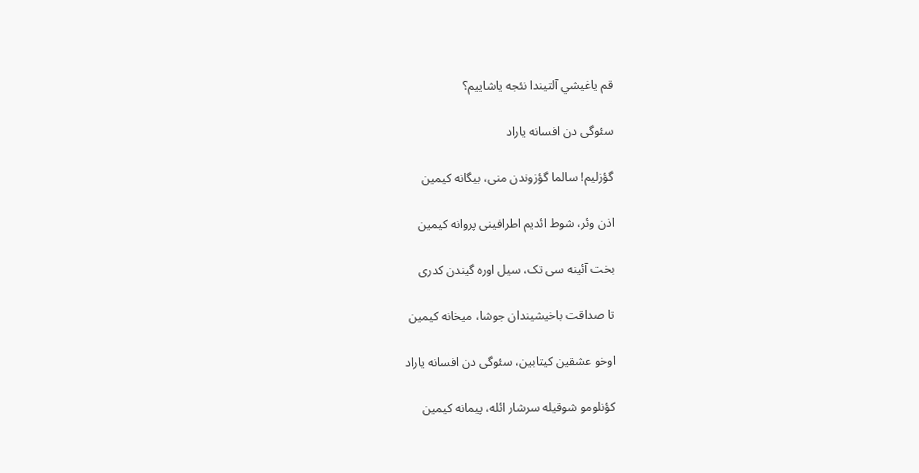قم ياغيشي آلتيندا نئجه ياشاييم؟

سئوگی دن افسانه یاراد

گؤزلیم! سالما گؤزوندن منی، بیگانه کیمین

اذن وئر، شوط ائدیم اطرافینی پروانه کیمین

بخت آئینه سی تک، سیل اوره گیندن کدری

تا صداقت باخیشیندان جوشا، میخانه کیمین

اوخو عشقین کیتابین، سئوگی دن افسانه یاراد

کؤنلومو شوقیله سرشار ائله، پیمانه کیمین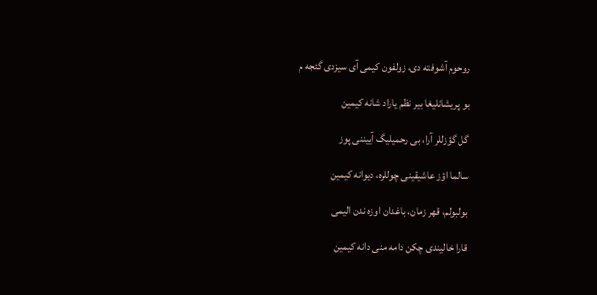روحوم آشوفته دی، زولفون کیمی آی سیزدی گئجه م

بو پریشانلیغا بیر نظم یاراد شانه کیمین

گل گؤزللر آرا، بی رحمیلیگ آییننی پوز

سالما اؤز عاشیقینی چوللره، دیوانه کیمین

بولبولم، قهر زمان، باغدان اوزه ندن الیمی

قارا خالیندی چکن دامه منی دانه کیمین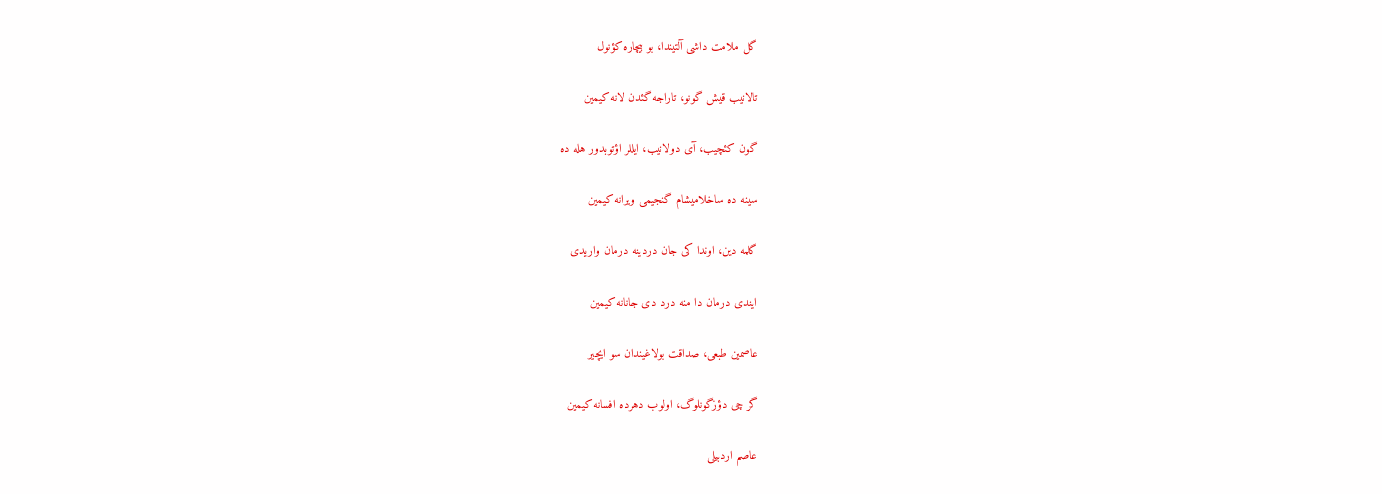گل ملامت داشی آلتیندا، بو بیچاره کؤنول

تالانیب قیش گونو، تاراجه گئدن لانه کیمین

گون کئچیب، آی دولانیب، ایللر اؤتوبدور هله ده

سینه ده ساخلامیشام گنجیمی ویرانه کیمین

گلمه دین، اوندا کی جان دردینه درمان واریدی

ایندی درمان دا منه درد دی جانانه کیمین

عاصمین طبعی، صداقت بولاغیندان سو ایچیر

گر چی دؤزگونلوگ، اولوب دهرده افسانه کیمین

عاصم اردبیلی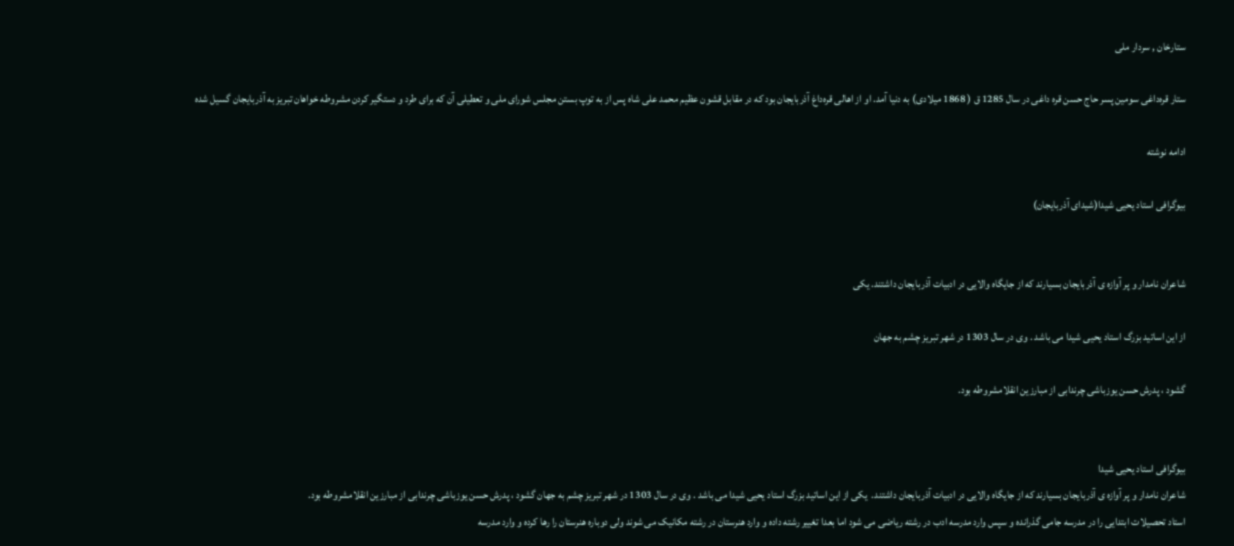ستارخان , سردار ملی

ستار قره‌داغی سومین پسر حاج حسن قره داغی در سال 1285 ق ( 1868 میلادی) به دنیا آمد. او از اهالی قره‌داغ آذربایجان بود که در مقابل قشون عظیم محمد علی شاه پس از به توپ بستن مجلس شورای ملی و تعطیلی آن که برای طرد و دستگیر کردن مشروطه خواهان تبریز به آذربایجان گسیل شده

ادامه نوشته

بیوگرافی استاد یحیی شیدا(شیدای آذربایجان)


شاعران نامدار و پر آوازه ی آذربایجان بسیارند که از جایگاه والایی در ادبیات آذربایجان داشتند. یکی

از این اساتید بزرگ استاد یحیی شیدا می باشد . وی در سال 1303 در شهر تبریز چشم به جهان

گشود ، پدرش حسن یوزباشی چرندابی از مبارزین انقلامشروطه بود.


بیوگرافی استاد یحیی شیدا
شاعران نامدار و پر آوازه ی آذربایجان بسیارند که از جایگاه والایی در ادبیات آذربایجان داشتند.  یکی از این اساتید بزرگ استاد یحیی شیدا می باشد . وی در سال 1303 در شهر تبریز چشم به جهان گشود ، پدرش حسن یوزباشی چرندابی از مبارزین انقلامشروطه بود.
استاد تحصیلات ابتدایی را در مدرسه جامی گذرانده و سپس وارد مدرسه ادب در رشته ریاضی می شود اما بعدا تغییر رشته داده و وارد هنرستان در رشته مکانیک می شوند ولی دوباره هنرستان را رها کرده و وارد مدرسه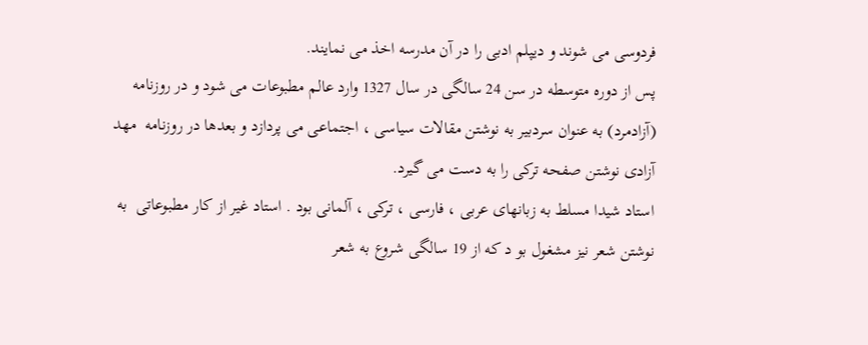فردوسی می شوند و دیپلم ادبی را در آن مدرسه اخذ می نمایند.
پس از دوره متوسطه در سن 24 سالگی در سال 1327 وارد عالم مطبوعات می شود و در روزنامه (آزادمرد) به عنوان سردبیر به نوشتن مقالات سیاسی ، اجتماعی می پردازد و بعدها در روزنامه  مهد آزادی نوشتن صفحه ترکی را به دست می گیرد.
استاد شیدا مسلط به زبانهای عربی ، فارسی ، ترکی ، آلمانی بود . استاد غیر از کار مطبوعاتی  به نوشتن شعر نیز مشغول بو د که از 19 سالگی شروع به شعر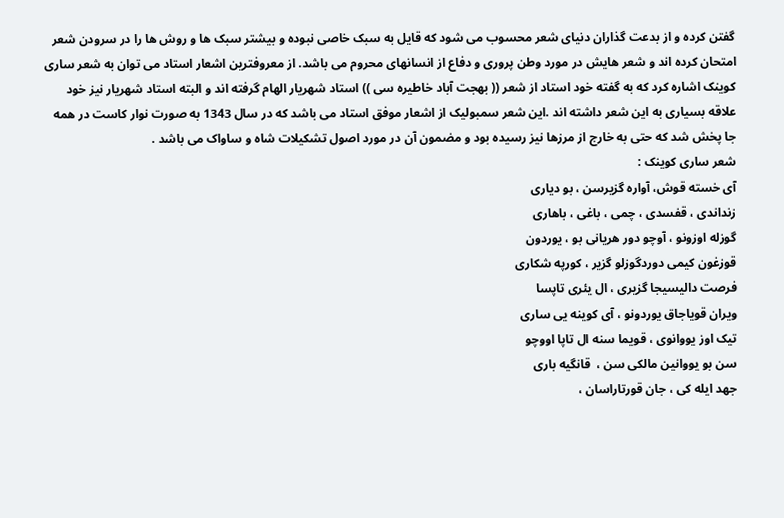گفتن کرده و از بدعت گذاران دنیای شعر محسوب می شود که قایل به سبک خاصی نبوده و بیشتر سبک ها و روش ها را در سرودن شعر امتحان کرده اند و شعر هایش در مورد وطن پروری و دفاع از انسانهای محروم می باشد. از معروفترین اشعار استاد می توان به شعر ساری کوینک اشاره کرد که به گفته خود استاد از شعر (( بهجت آباد خاطیره سی )) استاد شهریار الهام گرفته اند و البته استاد شهریار نیز خود علاقه بسیاری به این شعر داشته اند .این شعر سمبولیک از اشعار موفق استاد می باشد که در سال 1343 به صورت نوار کاست در همه جا پخش شد که حتی به خارج از مرزها نیز رسیده بود و مضمون آن در مورد اصول تشکیلات شاه و ساواک می باشد .
شعر ساری کوینک :
آی خسته قوش، آواره گزیرسن ، بو دیاری
زنداندی ، قفسدی ، چمی ، باغی ، باهاری
گوزله اوزونو ، آوچو دور هریانی بو ، یوردون
قوزغون کیمی دوردگوزلو گزیر ، کورپه شکاری
فرصت دالیسیجا گزیری ، ال یئری تاپسا
ویران قویاجاق یوردونو ، آی کوینه یی ساری
تیک اوز یووانوی ، قویما سنه ال تاپا اووچو
سن بو یووانین مالکی سن ،  قانگیه باری
جهد ایله کی ، جان قورتاراسان ،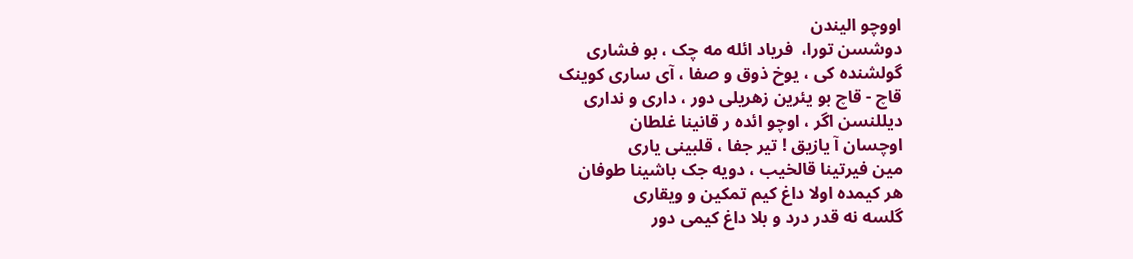اووچو الیندن
دوشسن تورا،  فریاد ائله مه چک ، بو فشاری
گولشنده کی ، یوخ ذوق و صفا ، آی ساری کوینک
قاچ - قاچ بو یئرین زهریلی دور ، داری و نداری
دیللنسن اگر ، اوچو ائده ر قانینا غلطان
اوچسان آ یازیق ! تیر جفا ، قلبینی یاری
مین فیرتینا قالخیب ، دویه جک باشینا طوفان
هر کیمده اولا داغ کیم تمکین و ویقاری
گلسه نه قدر درد و بلا داغ کیمی دور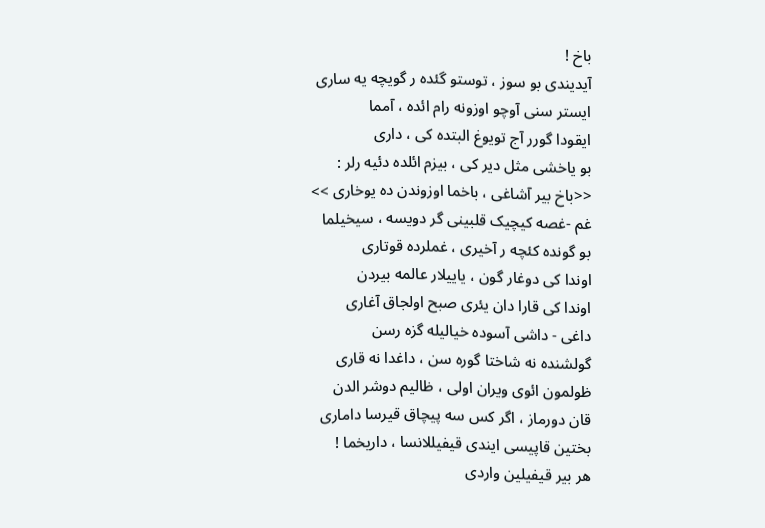باخ !
آیدیندی بو سوز ، توستو گئده ر گویچه یه ساری
ایستر سنی آوچو اوزونه رام ائده ، آمما
ایقودا گورر آج تویوغ البتده کی ، داری
بو یاخشی مثل دیر کی ، بیزم ائلده دئیه رلر :
<<باخ بیر آشاغی ، باخما اوزوندن ده یوخاری >>
غم -غصه کیچیک قلبینی گر دویسه ، سیخیلما
بو گونده کئچه ر آخیری ، غملرده قوتاری
اوندا کی دوغار گون ، یاییلار عالمه بیردن
اوندا کی قارا دان یئری صبح اولجاق آغاری
داغی - داشی آسوده خیالیله گزه رسن
گولشنده نه شاختا گوره سن ، داغدا نه قاری
ظولمون ائوی ویران اولی ، ظالیم دوشر الدن
قان دورماز ، اگر کس سه پیچاق قیرسا داماری
بختین قاپیسی ایندی قیفیللانسا ، داریخما !
هر بیر قیفیلین واردی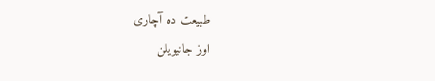طبیعت ده آچاری
اوز جانیویلن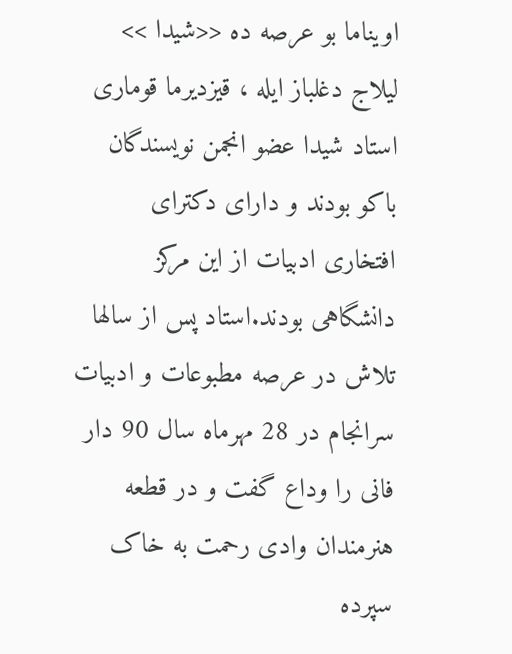اویناما بو عرصه ده <<شیدا >>
لیلاج دغلباز ایله ، قیزدیرما قوماری
استاد شیدا عضو انجمن نویسندگان باکو بودند و دارای دکترای افتخاری ادبیات از این مرکز دانشگاهی بودند.استاد پس از سالها تلاش در عرصه مطبوعات و ادبیات سرانجام در 28 مهرماه سال 90 دار فانی را وداع گفت و در قطعه هنرمندان وادی رحمت به خاک سپرده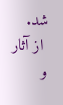شد.
 از آثار و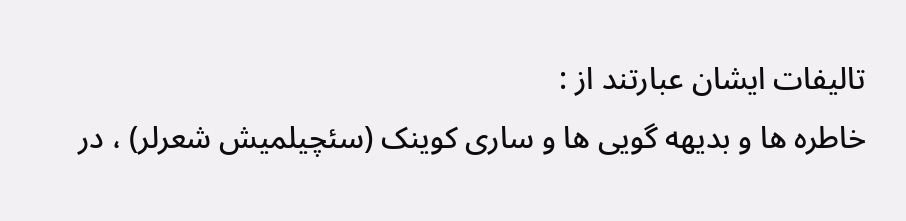تالیفات ایشان عبارتند از :
خاطره ها و بدیهه گویی ها و ساری کوینک (سئچیلمیش شعرلر) ، در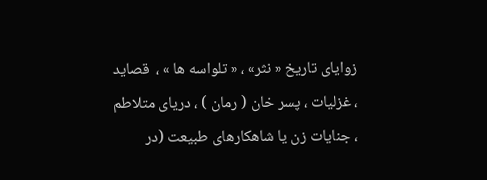زوایای تاریخ « نثر» ، « تلواسه ها » ،  قصاید ، غزلیات ، پسر خان ( رمان ) ، دریای متلاطم ، جنایات زن یا شاهکارهای طبیعت (در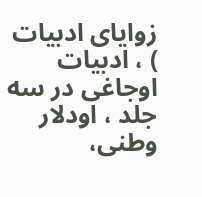زوایای ادبیات ) ، ادبیات اوجاغی در سه جلد ، اودلار وطنی،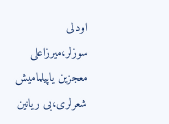اودلی سوزلر،میرزاعلی معجزین یاپیلمامیش شعرلری،بی ریانین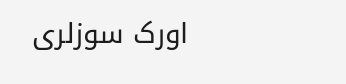اورک سوزلری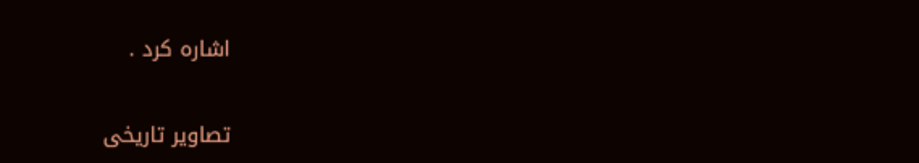اشاره کرد .

تصاویر تاریخی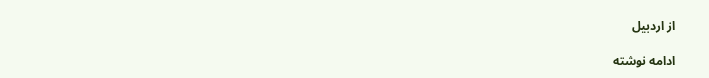از اردبیل

ادامه نوشته